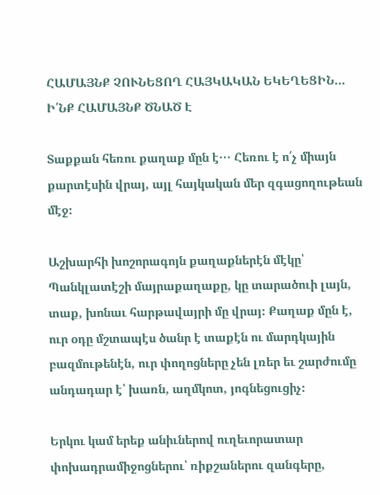ՀԱՄԱՅՆՔ ՉՈՒՆԵՑՈՂ ՀԱՅԿԱԿԱՆ ԵԿԵՂԵՑԻՆ… Ի՛ՆՔ ՀԱՄԱՅՆՔ ԾՆԱԾ Է

Տաքքան հեռու քաղաք մըն է․․․ Հեռու է ո՛չ միայն քարտէսին վրայ, այլ հայկական մեր զգացողութեան մէջ։

Աշխարհի խոշորագոյն քաղաքներէն մէկը՝ Պանկլատէշի մայրաքաղաքը, կը տարածուի լայն, տաք, խոնաւ հարթավայրի մը վրայ։ Քաղաք մըն է, ուր օդը մշտապէս ծանր է տաքէն ու մարդկային բազմութենէն, ուր փողոցները չեն լռեր եւ շարժումը անդադար է՝ խառն, աղմկոտ, յոգնեցուցիչ։

Երկու կամ երեք անիւներով ուղեւորատար փոխադրամիջոցներու՝ ռիքշաներու զանգերը,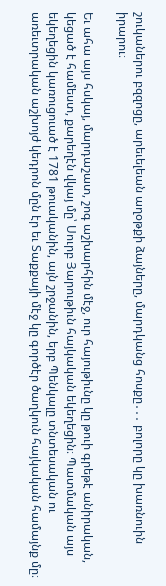շուկաներու բզզոցը, արեւելեան աղօթքի ձայները, մարդկանց հոսքը․․․ բոլորը կը խառնուին իրարու։

Եւ ահա այս հսկայ, մարդաշատ, շոգ աշխարհին մէջ, ուր հայութիւնը կը թուի գրեթէ անիրական, կեցած է համեստ, քարեղէն վկայ մը՝ Սուրբ Յարութիւն հայկական եկեղեցին։ Պատմական այս եկեղեցին կառուցուած է 1781 թուականին, այն շրջանին, երբ Պենկալը տնտեսական ու առեւտրական աշխոյժ կեդրոն մըն էր եւ Տաքքայի մէջ կը գործէր ծաղկուն հայկական համայնք մը։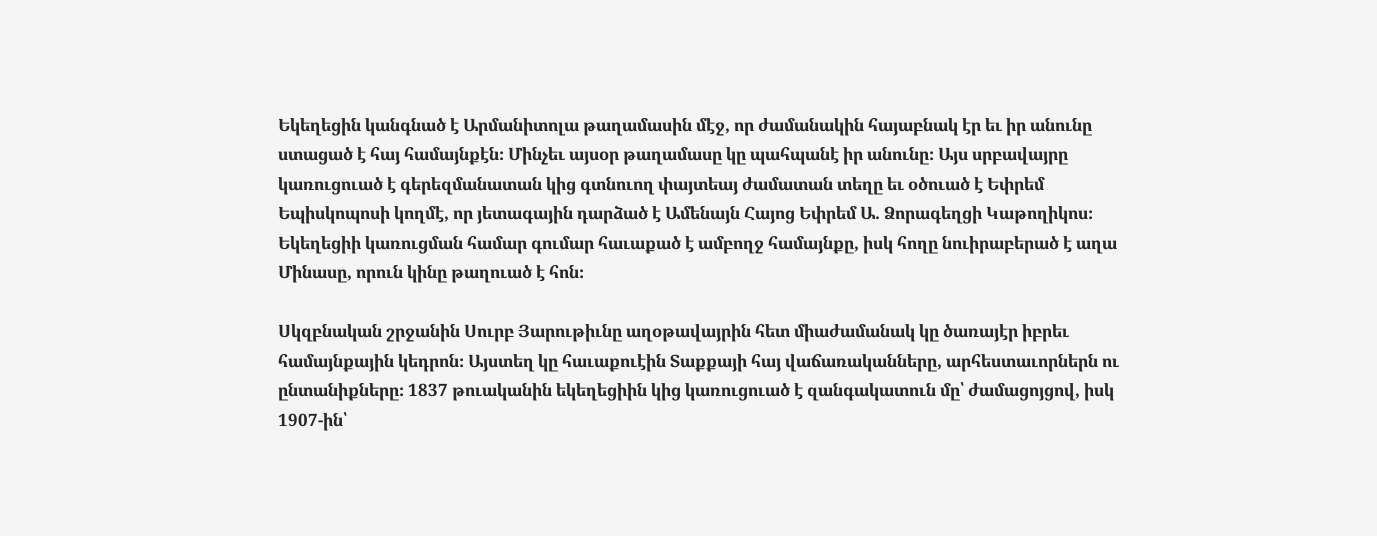Եկեղեցին կանգնած է Արմանիտոլա թաղամասին մէջ, որ ժամանակին հայաբնակ էր եւ իր անունը ստացած է հայ համայնքէն։ Մինչեւ այսօր թաղամասը կը պահպանէ իր անունը։ Այս սրբավայրը կառուցուած է գերեզմանատան կից գտնուող փայտեայ ժամատան տեղը եւ օծուած է Եփրեմ Եպիսկոպոսի կողմէ, որ յետագային դարձած է Ամենայն Հայոց Եփրեմ Ա. Ձորագեղցի Կաթողիկոս։ Եկեղեցիի կառուցման համար գումար հաւաքած է ամբողջ համայնքը, իսկ հողը նուիրաբերած է աղա Մինասը, որուն կինը թաղուած է հոն։

Սկզբնական շրջանին Սուրբ Յարութիւնը աղօթավայրին հետ միաժամանակ կը ծառայէր իբրեւ համայնքային կեդրոն։ Այստեղ կը հաւաքուէին Տաքքայի հայ վաճառականները, արհեստաւորներն ու ընտանիքները։ 1837 թուականին եկեղեցիին կից կառուցուած է զանգակատուն մը՝ ժամացոյցով, իսկ 1907-ին՝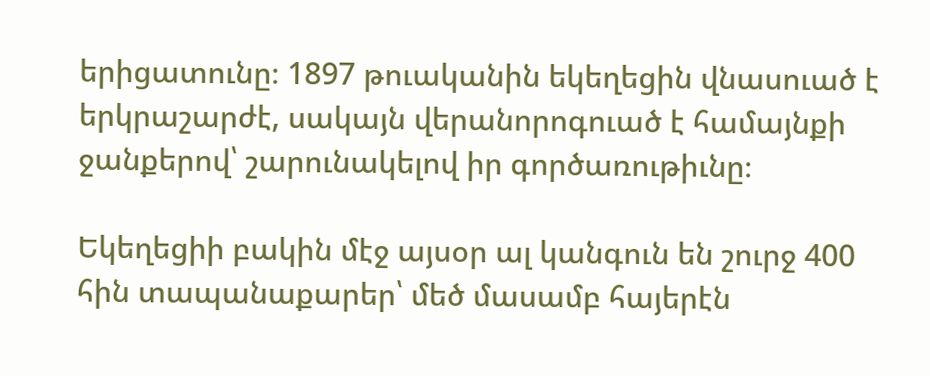երիցատունը։ 1897 թուականին եկեղեցին վնասուած է երկրաշարժէ, սակայն վերանորոգուած է համայնքի ջանքերով՝ շարունակելով իր գործառութիւնը։

Եկեղեցիի բակին մէջ այսօր ալ կանգուն են շուրջ 400 հին տապանաքարեր՝ մեծ մասամբ հայերէն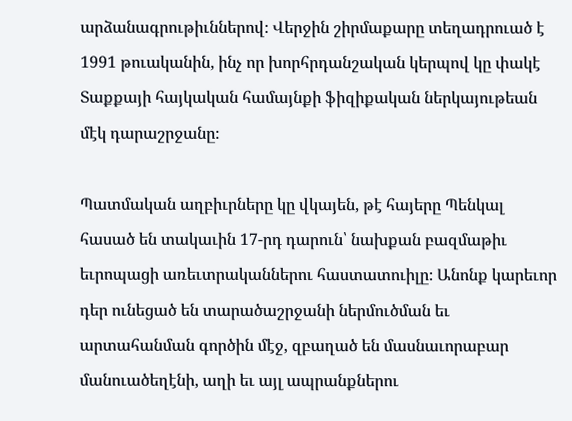արձանագրութիւններով։ Վերջին շիրմաքարը տեղադրուած է 1991 թուականին, ինչ որ խորհրդանշական կերպով կը փակէ Տաքքայի հայկական համայնքի ֆիզիքական ներկայութեան մէկ դարաշրջանը։

Պատմական աղբիւրները կը վկայեն, թէ հայերը Պենկալ հասած են տակաւին 17-րդ դարուն՝ նախքան բազմաթիւ եւրոպացի առեւտրականներու հաստատուիլը։ Անոնք կարեւոր դեր ունեցած են տարածաշրջանի ներմուծման եւ արտահանման գործին մէջ, զբաղած են մասնաւորաբար մանուածեղէնի, աղի եւ այլ ապրանքներու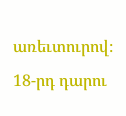առեւտուրով։ 18-րդ դարու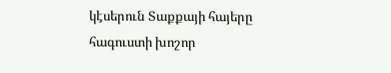կէսերուն Տաքքայի հայերը հագուստի խոշոր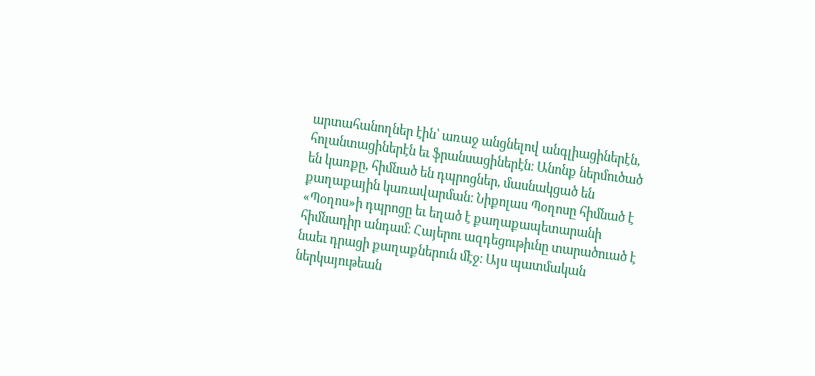արտահանողներ էին՝ առաջ անցնելով անգլիացիներէն, հոլանտացիներէն եւ ֆրանսացիներէն։ Անոնք ներմուծած են կառքը, հիմնած են դպրոցներ, մասնակցած են քաղաքային կառավարման։ Նիքոլաս Պօղոսը հիմնած է «Պօղոս»ի դպրոցը եւ եղած է քաղաքապետարանի հիմնադիր անդամ։ Հայերու ազդեցութիւնը տարածուած է նաեւ դրացի քաղաքներուն մէջ։ Այս պատմական ներկայութեան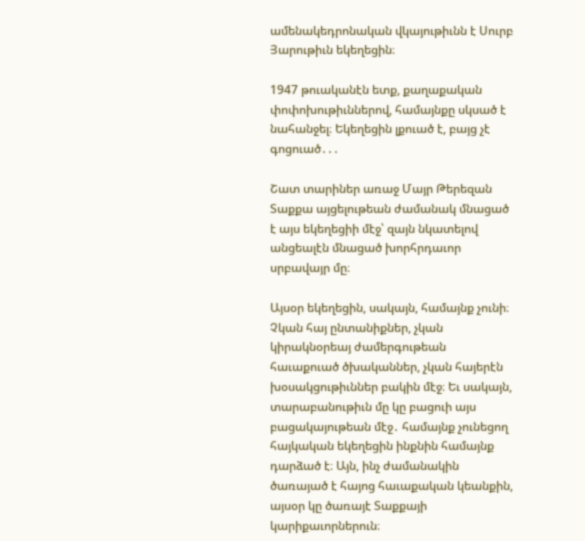ամենակեդրոնական վկայութիւնն է Սուրբ Յարութիւն եկեղեցին։

1947 թուականէն ետք, քաղաքական փոփոխութիւններով, համայնքը սկսած է նահանջել։ Եկեղեցին լքուած է, բայց չէ գոցուած․․․

Շատ տարիներ առաջ Մայր Թերեզան Տաքքա այցելութեան ժամանակ մնացած է այս եկեղեցիի մէջ՝ զայն նկատելով անցեալէն մնացած խորհրդաւոր սրբավայր մը։

Այսօր եկեղեցին, սակայն, համայնք չունի։ Չկան հայ ընտանիքներ, չկան կիրակնօրեայ ժամերգութեան հաւաքուած ծխականներ, չկան հայերէն խօսակցութիւններ բակին մէջ։ Եւ սակայն, տարաբանութիւն մը կը բացուի այս բացակայութեան մէջ․ համայնք չունեցող հայկական եկեղեցին ինքնին համայնք դարձած է։ Այն, ինչ ժամանակին ծառայած է հայոց հաւաքական կեանքին, այսօր կը ծառայէ Տաքքայի կարիքաւորներուն։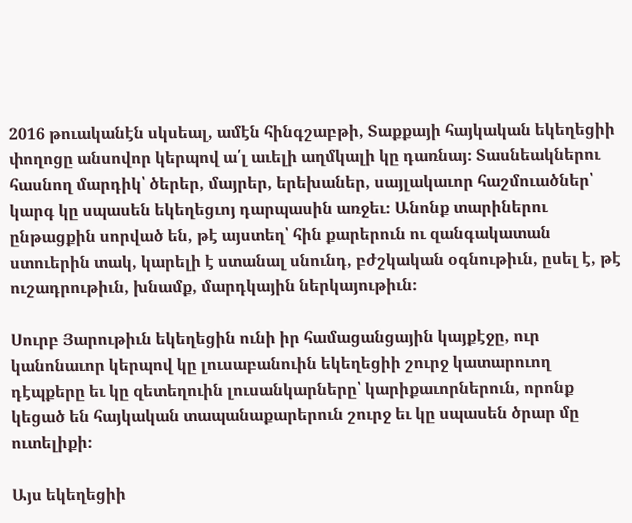2016 թուականէն սկսեալ, ամէն հինգշաբթի, Տաքքայի հայկական եկեղեցիի փողոցը անսովոր կերպով ա՛լ աւելի աղմկալի կը դառնայ։ Տասնեակներու հասնող մարդիկ՝ ծերեր, մայրեր, երեխաներ, սայլակաւոր հաշմուածներ՝ կարգ կը սպասեն եկեղեցւոյ դարպասին առջեւ։ Անոնք տարիներու ընթացքին սորված են, թէ այստեղ՝ հին քարերուն ու զանգակատան ստուերին տակ, կարելի է ստանալ սնունդ, բժշկական օգնութիւն, ըսել է, թէ ուշադրութիւն, խնամք, մարդկային ներկայութիւն։

Սուրբ Յարութիւն եկեղեցին ունի իր համացանցային կայքէջը, ուր կանոնաւոր կերպով կը լուսաբանուին եկեղեցիի շուրջ կատարուող դէպքերը եւ կը զետեղուին լուսանկարները՝ կարիքաւորներուն, որոնք կեցած են հայկական տապանաքարերուն շուրջ եւ կը սպասեն ծրար մը ուտելիքի։

Այս եկեղեցիի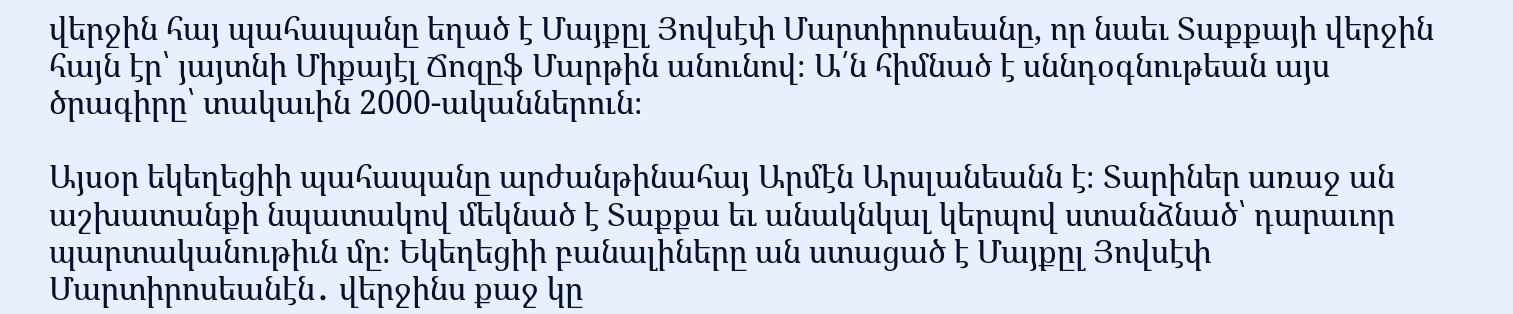վերջին հայ պահապանը եղած է Մայքըլ Յովսէփ Մարտիրոսեանը, որ նաեւ Տաքքայի վերջին հայն էր՝ յայտնի Միքայէլ Ճոզըֆ Մարթին անունով։ Ա՛ն հիմնած է սննդօգնութեան այս ծրագիրը՝ տակաւին 2000-ականներուն։

Այսօր եկեղեցիի պահապանը արժանթինահայ Արմէն Արսլանեանն է։ Տարիներ առաջ ան աշխատանքի նպատակով մեկնած է Տաքքա եւ անակնկալ կերպով ստանձնած՝ դարաւոր պարտականութիւն մը։ Եկեղեցիի բանալիները ան ստացած է Մայքըլ Յովսէփ Մարտիրոսեանէն․ վերջինս քաջ կը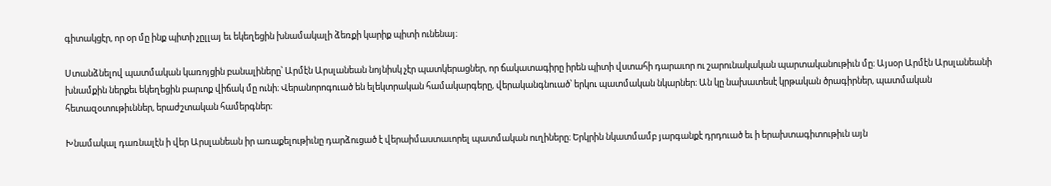գիտակցէր, որ օր մը ինք պիտի չըլլայ եւ եկեղեցին խնամակալի ձեռքի կարիք պիտի ունենայ։

Ստանձնելով պատմական կառոյցին բանալիները՝ Արմէն Արսլանեան նոյնիսկ չէր պատկերացներ, որ ճակատագիրը իրեն պիտի վստահի դարաւոր ու շարունակական պարտականութիւն մը։ Այսօր Արմէն Արսլանեանի խնամքին ներքեւ եկեղեցին բարւոք վիճակ մը ունի։ Վերանորոգուած են ելեկտրական համակարգերը, վերականգնուած՝ երկու պատմական նկարներ։ Ան կը նախատեսէ կրթական ծրագիրներ, պատմական հետազօտութիւններ, երաժշտական համերգներ։

Խնամակալ դառնալէն ի վեր Արսլանեան իր առաքելութիւնը դարձուցած է վերաիմաստաւորել պատմական ուղիները։ Երկրին նկատմամբ յարգանքէ դրդուած եւ ի երախտագիտութիւն այն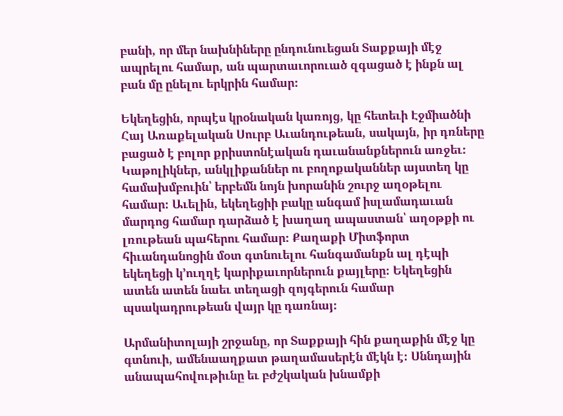բանի, որ մեր նախնիները ընդունուեցան Տաքքայի մէջ ապրելու համար, ան պարտաւորուած զգացած է ինքն ալ բան մը ընելու երկրին համար։

Եկեղեցին, որպէս կրօնական կառոյց, կը հետեւի Էջմիածնի Հայ Առաքելական Սուրբ Աւանդութեան, սակայն, իր դռները բացած է բոլոր քրիստոնէական դաւանանքներուն առջեւ։ Կաթոլիկներ, անկլիքաններ ու բողոքականներ այստեղ կը համախմբուին՝ երբեմն նոյն խորանին շուրջ աղօթելու համար։ Աւելին, եկեղեցիի բակը անգամ իսլամադաւան մարդոց համար դարձած է խաղաղ ապաստան՝ աղօթքի ու լռութեան պահերու համար։ Քաղաքի Միտֆորտ հիւանդանոցին մօտ գտնուելու հանգամանքն ալ դէպի եկեղեցի կ՚ուղղէ կարիքաւորներուն քայլերը։ Եկեղեցին ատեն ատեն նաեւ տեղացի զոյգերուն համար պսակադրութեան վայր կը դառնայ։

Արմանիտոլայի շրջանը, որ Տաքքայի հին քաղաքին մէջ կը գտնուի, ամենաաղքատ թաղամասերէն մէկն է։ Սննդային անապահովութիւնը եւ բժշկական խնամքի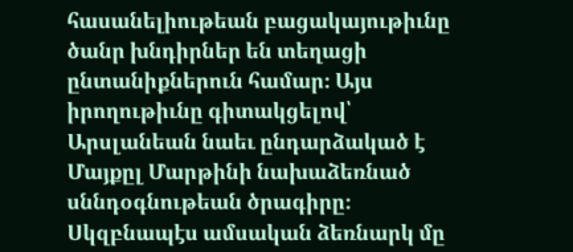հասանելիութեան բացակայութիւնը ծանր խնդիրներ են տեղացի ընտանիքներուն համար։ Այս իրողութիւնը գիտակցելով՝ Արսլանեան նաեւ ընդարձակած է Մայքըլ Մարթինի նախաձեռնած սննդօգնութեան ծրագիրը։ Սկզբնապէս ամսական ձեռնարկ մը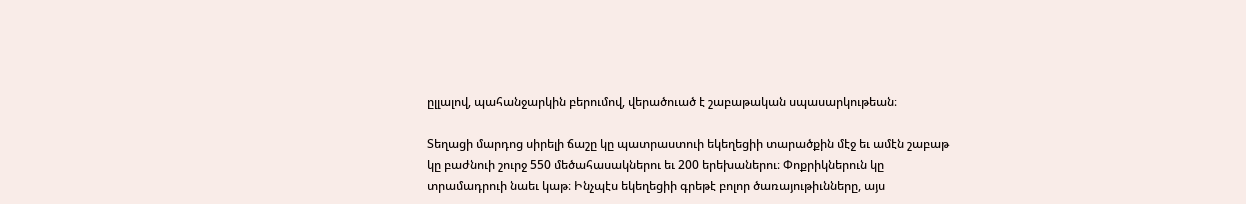ըլլալով, պահանջարկին բերումով, վերածուած է շաբաթական սպասարկութեան։

Տեղացի մարդոց սիրելի ճաշը կը պատրաստուի եկեղեցիի տարածքին մէջ եւ ամէն շաբաթ կը բաժնուի շուրջ 550 մեծահասակներու եւ 200 երեխաներու։ Փոքրիկներուն կը տրամադրուի նաեւ կաթ։ Ինչպէս եկեղեցիի գրեթէ բոլոր ծառայութիւնները, այս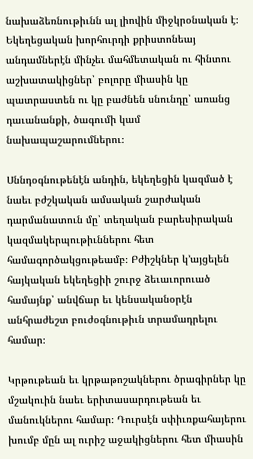նախաձեռնութիւնն ալ լիովին միջկրօնական է։ Եկեղեցական խորհուրդի քրիստոնեայ անդամներէն մինչեւ մահմետական ու հինտու աշխատակիցներ՝ բոլորը միասին կը պատրաստեն ու կը բաժնեն սնունդը՝ առանց դաւանանքի, ծագումի կամ նախապաշարումներու։

Սննդօգնութենէն անդին, եկեղեցին կազմած է նաեւ բժշկական ամսական շարժական դարմանատուն մը՝ տեղական բարեսիրական կազմակերպութիւններու հետ համագործակցութեամբ։ Բժիշկներ կ՚այցելեն հայկական եկեղեցիի շուրջ ձեւաւորուած համայնք՝ անվճար եւ կենսականօրէն անհրաժեշտ բուժօգնութիւն տրամադրելու համար։

Կրթութեան եւ կրթաթոշակներու ծրագիրներ կը մշակուին նաեւ երիտասարդութեան եւ մանուկներու համար։ Դուրսէն սփիւռքահայերու խումբ մըն ալ ուրիշ աջակիցներու հետ միասին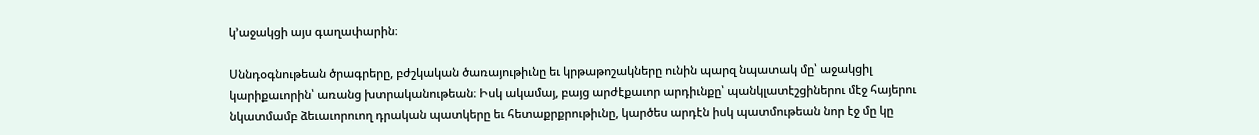կ՚աջակցի այս գաղափարին։

Սննդօգնութեան ծրագրերը, բժշկական ծառայութիւնը եւ կրթաթոշակները ունին պարզ նպատակ մը՝ աջակցիլ կարիքաւորին՝ առանց խտրականութեան։ Իսկ ակամայ, բայց արժէքաւոր արդիւնքը՝ պանկլատէշցիներու մէջ հայերու նկատմամբ ձեւաւորուող դրական պատկերը եւ հետաքրքրութիւնը, կարծես արդէն իսկ պատմութեան նոր էջ մը կը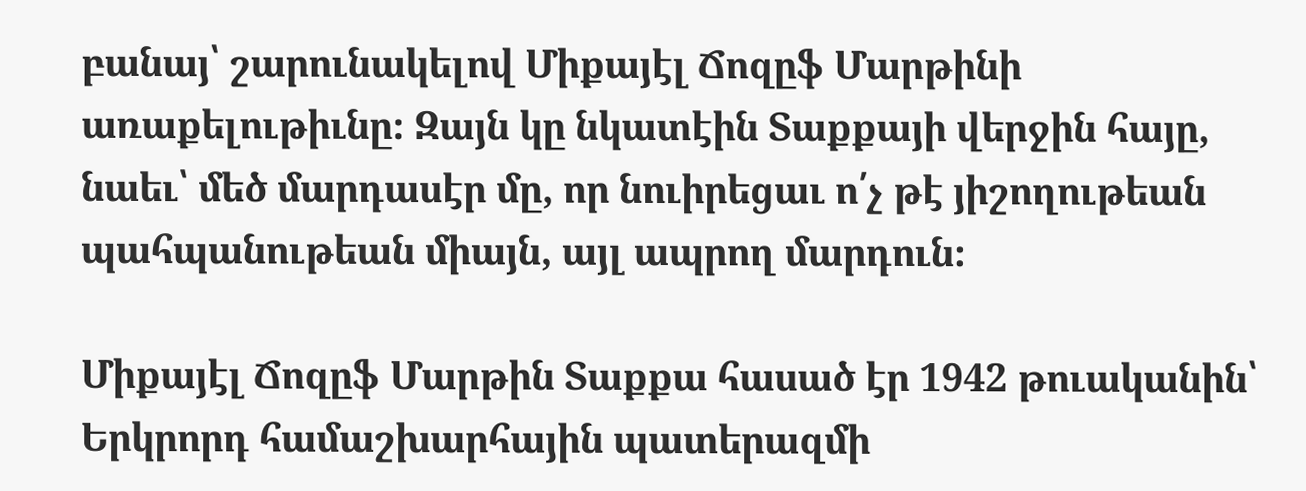բանայ՝ շարունակելով Միքայէլ Ճոզըֆ Մարթինի առաքելութիւնը։ Զայն կը նկատէին Տաքքայի վերջին հայը, նաեւ՝ մեծ մարդասէր մը, որ նուիրեցաւ ո՛չ թէ յիշողութեան պահպանութեան միայն, այլ ապրող մարդուն։

Միքայէլ Ճոզըֆ Մարթին Տաքքա հասած էր 1942 թուականին՝ Երկրորդ համաշխարհային պատերազմի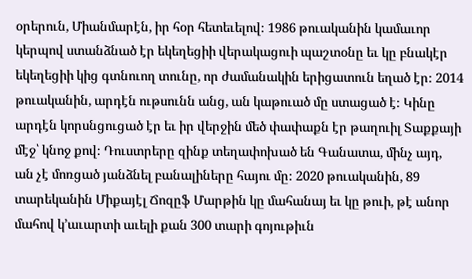օրերուն, Միանմարէն, իր հօր հետեւելով։ 1986 թուականին կամաւոր կերպով ստանձնած էր եկեղեցիի վերակացուի պաշտօնը եւ կը բնակէր եկեղեցիի կից գտնուող տունը, որ ժամանակին երիցատուն եղած էր։ 2014 թուականին, արդէն ութսունն անց, ան կաթուած մը ստացած է։ Կինը արդէն կորսնցուցած էր եւ իր վերջին մեծ փափաքն էր թաղուիլ Տաքքայի մէջ՝ կնոջ քով։ Դուստրերը զինք տեղափոխած են Գանատա, մինչ այդ, ան չէ մոռցած յանձնել բանալիները հայու մը։ 2020 թուականին, 89 տարեկանին Միքայէլ Ճոզըֆ Մարթին կը մահանայ եւ կը թուի, թէ անոր մահով կ՚աւարտի աւելի քան 300 տարի գոյութիւն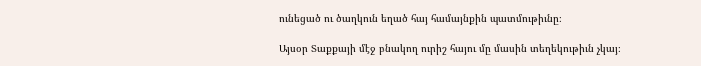ունեցած ու ծաղկուն եղած հայ համայնքին պատմութիւնը։

Այսօր Տաքքայի մէջ բնակող ուրիշ հայու մը մասին տեղեկութիւն չկայ։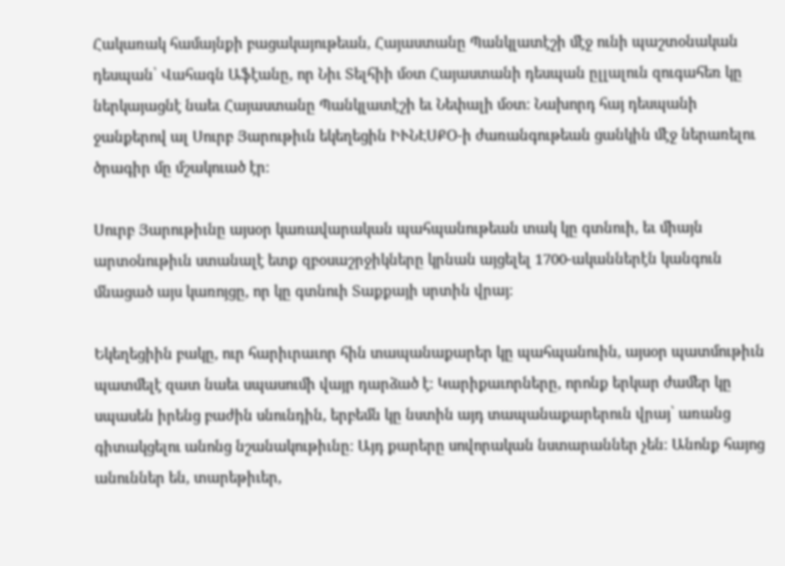Հակառակ համայնքի բացակայութեան, Հայաստանը Պանկլատէշի մէջ ունի պաշտօնական դեսպան՝ Վահագն Աֆէանը, որ Նիւ Տելհիի մօտ Հայաստանի դեսպան ըլլալուն զուգահեռ կը ներկայացնէ նաեւ Հայաստանը Պանկլատէշի եւ Նեփալի մօտ։ Նախորդ հայ դեսպանի ջանքերով ալ Սուրբ Յարութիւն եկեղեցին ԻՒՆԷՍՔՕ-ի ժառանգութեան ցանկին մէջ ներառելու ծրագիր մը մշակուած էր։

Սուրբ Յարութիւնը այսօր կառավարական պահպանութեան տակ կը գտնուի, եւ միայն արտօնութիւն ստանալէ ետք զբօսաշրջիկները կրնան այցելել 1700-ականներէն կանգուն մնացած այս կառոյցը, որ կը գտնուի Տաքքայի սրտին վրայ։

Եկեղեցիին բակը, ուր հարիւրաւոր հին տապանաքարեր կը պահպանուին, այսօր պատմութիւն պատմելէ զատ նաեւ սպասումի վայր դարձած է։ Կարիքաւորները, որոնք երկար ժամեր կը սպասեն իրենց բաժին սնունդին, երբեմն կը նստին այդ տապանաքարերուն վրայ՝ առանց գիտակցելու անոնց նշանակութիւնը։ Այդ քարերը սովորական նստարաններ չեն։ Անոնք հայոց անուններ են, տարեթիւեր,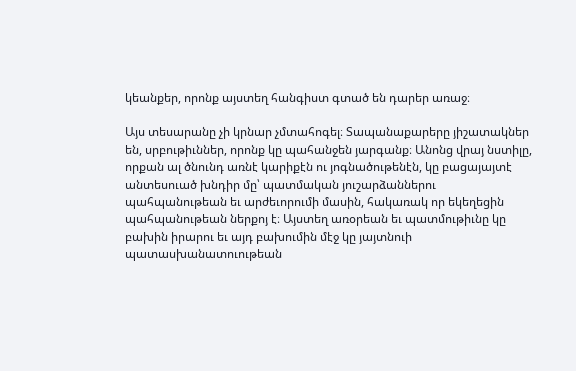կեանքեր, որոնք այստեղ հանգիստ գտած են դարեր առաջ։

Այս տեսարանը չի կրնար չմտահոգել։ Տապանաքարերը յիշատակներ են, սրբութիւններ, որոնք կը պահանջեն յարգանք։ Անոնց վրայ նստիլը, որքան ալ ծնունդ առնէ կարիքէն ու յոգնածութենէն, կը բացայայտէ անտեսուած խնդիր մը՝ պատմական յուշարձաններու պահպանութեան եւ արժեւորումի մասին, հակառակ որ եկեղեցին պահպանութեան ներքոյ է։ Այստեղ առօրեան եւ պատմութիւնը կը բախին իրարու եւ այդ բախումին մէջ կը յայտնուի պատասխանատուութեան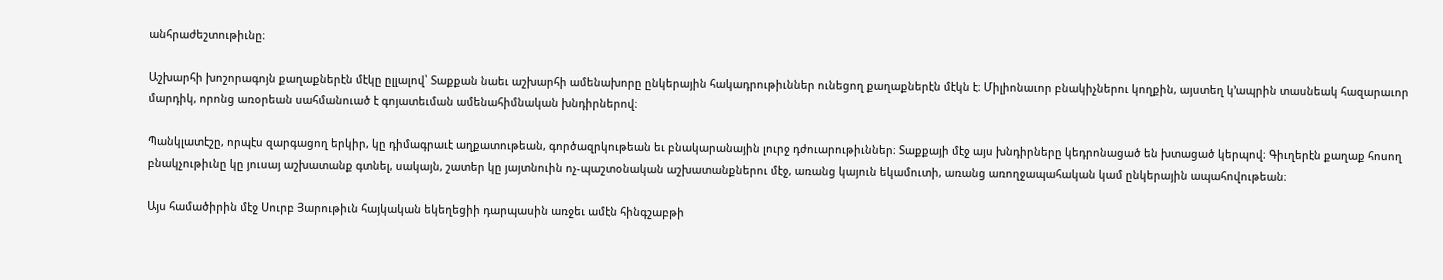անհրաժեշտութիւնը։

Աշխարհի խոշորագոյն քաղաքներէն մէկը ըլլալով՝ Տաքքան նաեւ աշխարհի ամենախորը ընկերային հակադրութիւններ ունեցող քաղաքներէն մէկն է։ Միլիոնաւոր բնակիչներու կողքին, այստեղ կ՚ապրին տասնեակ հազարաւոր մարդիկ, որոնց առօրեան սահմանուած է գոյատեւման ամենահիմնական խնդիրներով։

Պանկլատէշը, որպէս զարգացող երկիր, կը դիմագրաւէ աղքատութեան, գործազրկութեան եւ բնակարանային լուրջ դժուարութիւններ։ Տաքքայի մէջ այս խնդիրները կեդրոնացած են խտացած կերպով։ Գիւղերէն քաղաք հոսող բնակչութիւնը կը յուսայ աշխատանք գտնել, սակայն, շատեր կը յայտնուին ոչ-պաշտօնական աշխատանքներու մէջ, առանց կայուն եկամուտի, առանց առողջապահական կամ ընկերային ապահովութեան։

Այս համածիրին մէջ Սուրբ Յարութիւն հայկական եկեղեցիի դարպասին առջեւ ամէն հինգշաբթի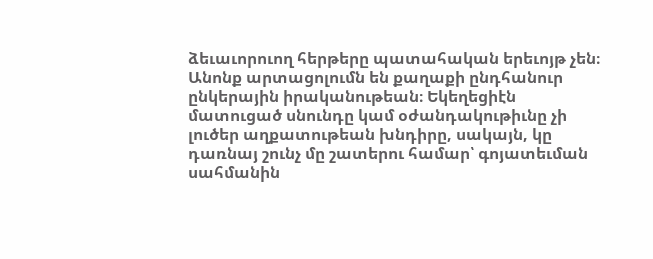ձեւաւորուող հերթերը պատահական երեւոյթ չեն։ Անոնք արտացոլումն են քաղաքի ընդհանուր ընկերային իրականութեան։ Եկեղեցիէն մատուցած սնունդը կամ օժանդակութիւնը չի լուծեր աղքատութեան խնդիրը, սակայն, կը դառնայ շունչ մը շատերու համար՝ գոյատեւման սահմանին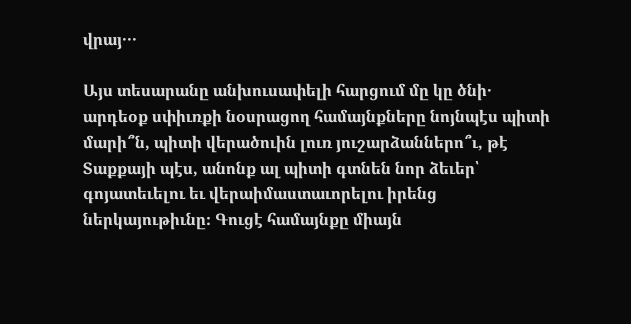վրայ․․․

Այս տեսարանը անխուսափելի հարցում մը կը ծնի․ արդեօք սփիւռքի նօսրացող համայնքները նոյնպէս պիտի մարի՞ն, պիտի վերածուին լուռ յուշարձաններո՞ւ, թէ Տաքքայի պէս, անոնք ալ պիտի գտնեն նոր ձեւեր՝ գոյատեւելու եւ վերաիմաստաւորելու իրենց ներկայութիւնը։ Գուցէ համայնքը միայն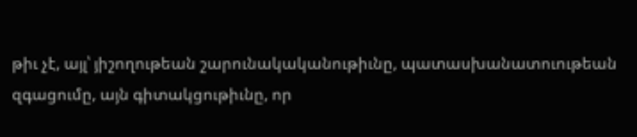թիւ չէ, այլ՝ յիշողութեան շարունակականութիւնը, պատասխանատուութեան զգացումը, այն գիտակցութիւնը, որ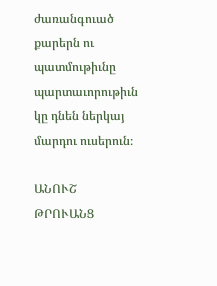ժառանգուած քարերն ու պատմութիւնը պարտաւորութիւն կը դնեն ներկայ մարդու ուսերուն։

ԱՆՈՒՇ ԹՐՈՒԱՆՑ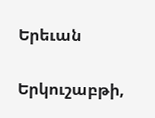Երեւան

Երկուշաբթի,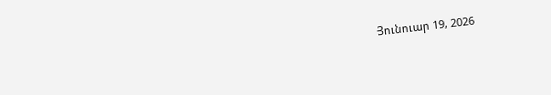Յունուար 19, 2026